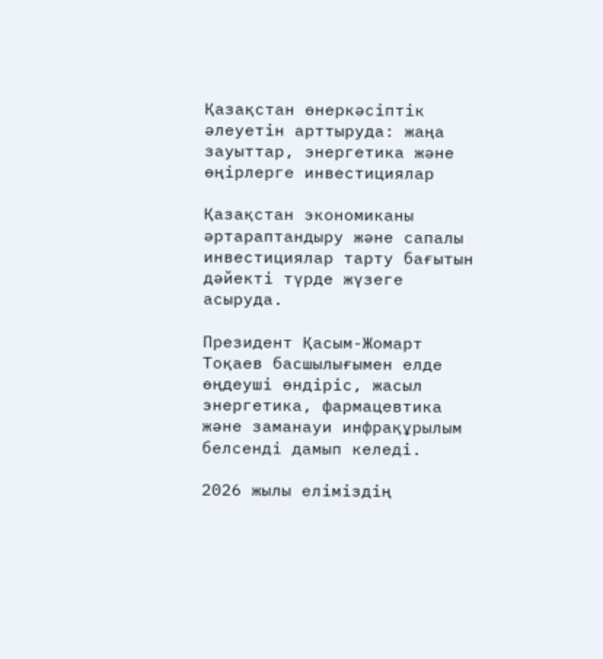Қазақстан өнеркәсіптік әлеуетін арттыруда: жаңа зауыттар, энергетика және өңірлерге инвестициялар

Қазақстан экономиканы әртараптандыру және сапалы инвестициялар тарту бағытын дәйекті түрде жүзеге асыруда.

Президент Қасым-Жомарт Тоқаев басшылығымен елде өңдеуші өндіріс, жасыл энергетика, фармацевтика және заманауи инфрақұрылым белсенді дамып келеді.

2026 жылы еліміздің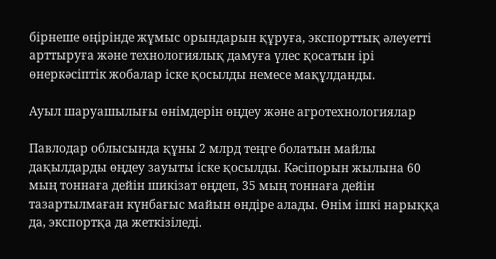бірнеше өңірінде жұмыс орындарын құруға, экспорттық әлеуетті арттыруға және технологиялық дамуға үлес қосатын ірі өнеркәсіптік жобалар іске қосылды немесе мақұлданды.

Ауыл шаруашылығы өнімдерін өңдеу және агротехнологиялар

Павлодар облысында құны 2 млрд теңге болатын майлы дақылдарды өңдеу зауыты іске қосылды. Кәсіпорын жылына 60 мың тоннаға дейін шикізат өңдеп, 35 мың тоннаға дейін тазартылмаған күнбағыс майын өндіре алады. Өнім ішкі нарыққа да, экспортқа да жеткізіледі.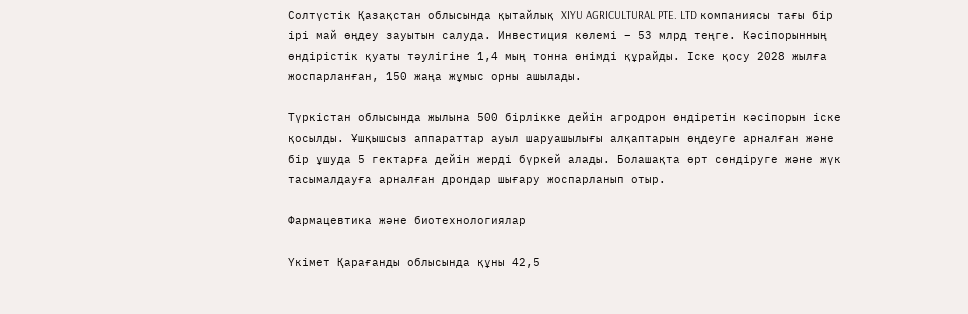Солтүстік Қазақстан облысында қытайлық XIYU AGRICULTURAL PTE. LTD компаниясы тағы бір ірі май өңдеу зауытын салуда. Инвестиция көлемі – 53 млрд теңге. Кәсіпорынның өндірістік қуаты тәулігіне 1,4 мың тонна өнімді құрайды. Іске қосу 2028 жылға жоспарланған, 150 жаңа жұмыс орны ашылады.

Түркістан облысында жылына 500 бірлікке дейін агродрон өндіретін кәсіпорын іске қосылды. Ұшқышсыз аппараттар ауыл шаруашылығы алқаптарын өңдеуге арналған және бір ұшуда 5 гектарға дейін жерді бүркей алады. Болашақта өрт сөндіруге және жүк тасымалдауға арналған дрондар шығару жоспарланып отыр.

Фармацевтика және биотехнологиялар

Үкімет Қарағанды облысында құны 42,5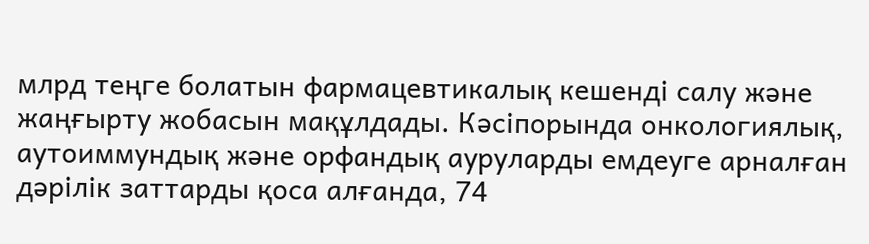млрд теңге болатын фармацевтикалық кешенді салу және жаңғырту жобасын мақұлдады. Кәсіпорында онкологиялық, аутоиммундық және орфандық ауруларды емдеуге арналған дәрілік заттарды қоса алғанда, 74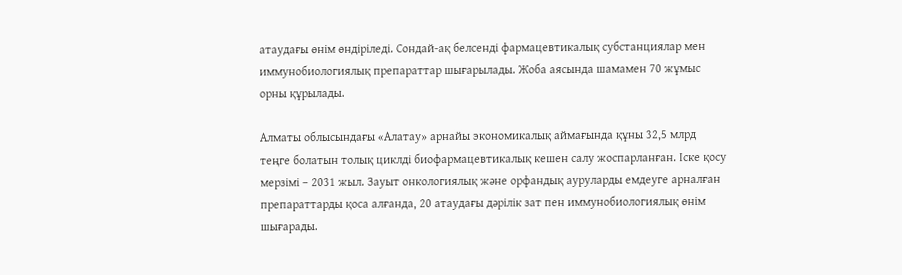атаудағы өнім өндіріледі. Сондай-ақ белсенді фармацевтикалық субстанциялар мен иммунобиологиялық препараттар шығарылады. Жоба аясында шамамен 70 жұмыс орны құрылады.

Алматы облысындағы «Алатау» арнайы экономикалық аймағында құны 32,5 млрд теңге болатын толық циклді биофармацевтикалық кешен салу жоспарланған. Іске қосу мерзімі – 2031 жыл. Зауыт онкологиялық және орфандық ауруларды емдеуге арналған препараттарды қоса алғанда, 20 атаудағы дәрілік зат пен иммунобиологиялық өнім шығарады.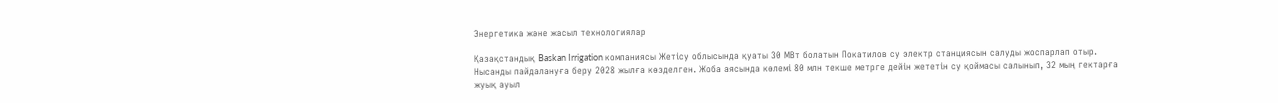Энергетика және жасыл технологиялар

Қазақстандық Baskan Irrigation компаниясы Жетісу облысында қуаты 30 МВт болатын Покатилов су электр станциясын салуды жоспарлап отыр. Нысанды пайдалануға беру 2028 жылға көзделген. Жоба аясында көлемі 80 млн текше метрге дейін жететін су қоймасы салынып, 32 мың гектарға жуық ауыл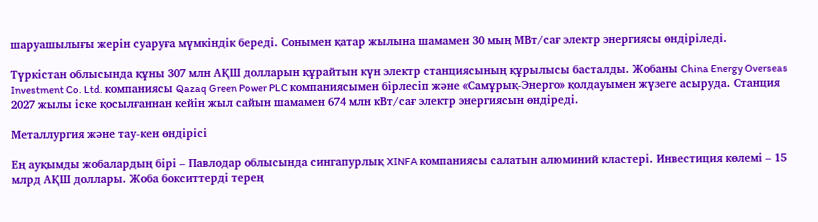шаруашылығы жерін суаруға мүмкіндік береді. Сонымен қатар жылына шамамен 30 мың МВт/сағ электр энергиясы өндіріледі.

Түркістан облысында құны 307 млн АҚШ долларын құрайтын күн электр станциясының құрылысы басталды. Жобаны China Energy Overseas Investment Co. Ltd. компаниясы Qazaq Green Power PLC компаниясымен бірлесіп және «Самұрық-Энерго» қолдауымен жүзеге асыруда. Станция 2027 жылы іске қосылғаннан кейін жыл сайын шамамен 674 млн кВт/сағ электр энергиясын өндіреді.

Металлургия және тау-кен өндірісі

Ең ауқымды жобалардың бірі – Павлодар облысында сингапурлық XINFA компаниясы салатын алюминий кластері. Инвестиция көлемі – 15 млрд АҚШ доллары. Жоба бокситтерді терең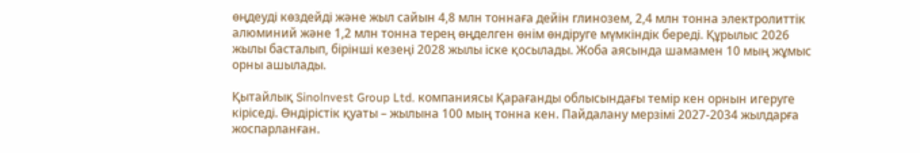өңдеуді көздейді және жыл сайын 4,8 млн тоннаға дейін глинозем, 2,4 млн тонна электролиттік алюминий және 1,2 млн тонна терең өңделген өнім өндіруге мүмкіндік береді. Құрылыс 2026 жылы басталып, бірінші кезеңі 2028 жылы іске қосылады. Жоба аясында шамамен 10 мың жұмыс орны ашылады.

Қытайлық Sinolnvest Group Ltd. компаниясы Қарағанды облысындағы темір кен орнын игеруге кіріседі. Өндірістік қуаты – жылына 100 мың тонна кен. Пайдалану мерзімі 2027-2034 жылдарға жоспарланған.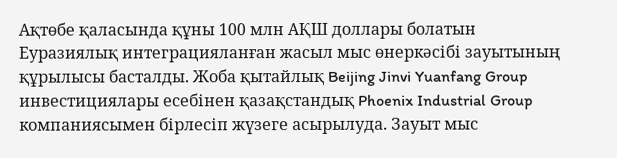Ақтөбе қаласында құны 100 млн АҚШ доллары болатын Еуразиялық интеграцияланған жасыл мыс өнеркәсібі зауытының құрылысы басталды. Жоба қытайлық Beijing Jinvi Yuanfang Group инвестициялары есебінен қазақстандық Phoenix Industrial Group компаниясымен бірлесіп жүзеге асырылуда. Зауыт мыс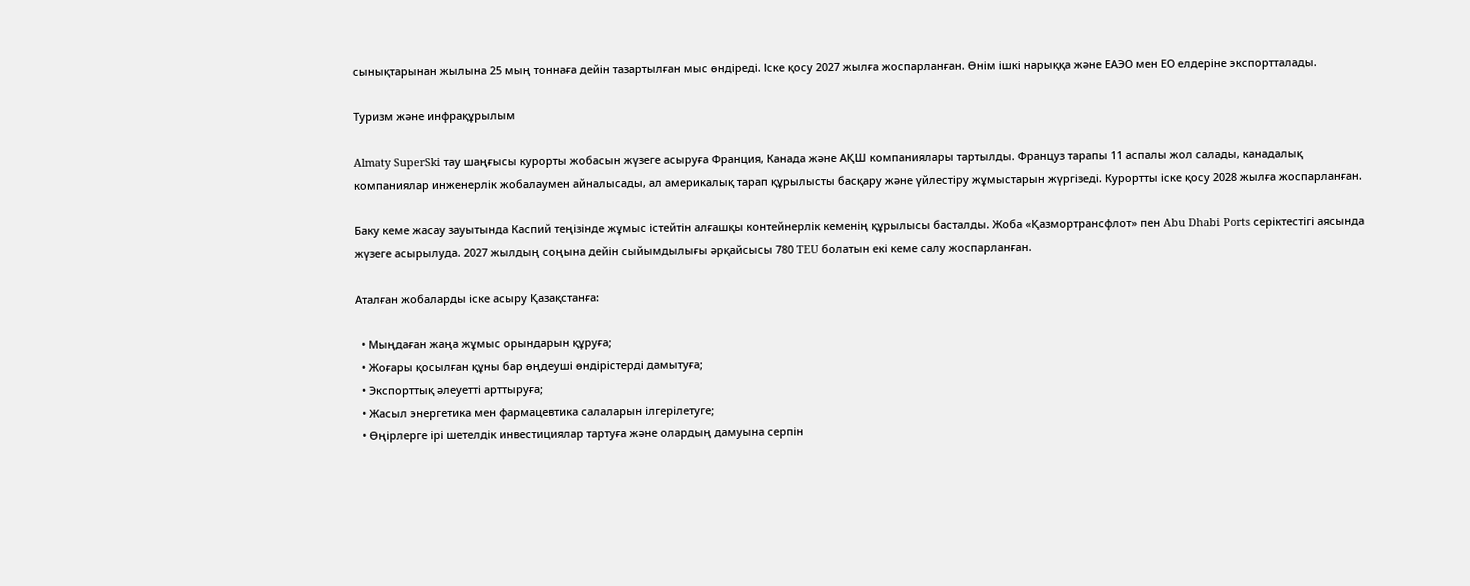сынықтарынан жылына 25 мың тоннаға дейін тазартылған мыс өндіреді. Іске қосу 2027 жылға жоспарланған. Өнім ішкі нарыққа және ЕАЭО мен ЕО елдеріне экспортталады.

Туризм және инфрақұрылым

Almaty SuperSki тау шаңғысы курорты жобасын жүзеге асыруға Франция, Канада және АҚШ компаниялары тартылды. Француз тарапы 11 аспалы жол салады, канадалық компаниялар инженерлік жобалаумен айналысады, ал америкалық тарап құрылысты басқару және үйлестіру жұмыстарын жүргізеді. Курортты іске қосу 2028 жылға жоспарланған.

Баку кеме жасау зауытында Каспий теңізінде жұмыс істейтін алғашқы контейнерлік кеменің құрылысы басталды. Жоба «Қазмортрансфлот» пен Abu Dhabi Ports серіктестігі аясында жүзеге асырылуда. 2027 жылдың соңына дейін сыйымдылығы әрқайсысы 780 TEU болатын екі кеме салу жоспарланған.

Аталған жобаларды іске асыру Қазақстанға:

  • Мыңдаған жаңа жұмыс орындарын құруға;
  • Жоғары қосылған құны бар өңдеуші өндірістерді дамытуға;
  • Экспорттық әлеуетті арттыруға;
  • Жасыл энергетика мен фармацевтика салаларын ілгерілетуге;
  • Өңірлерге ірі шетелдік инвестициялар тартуға және олардың дамуына серпін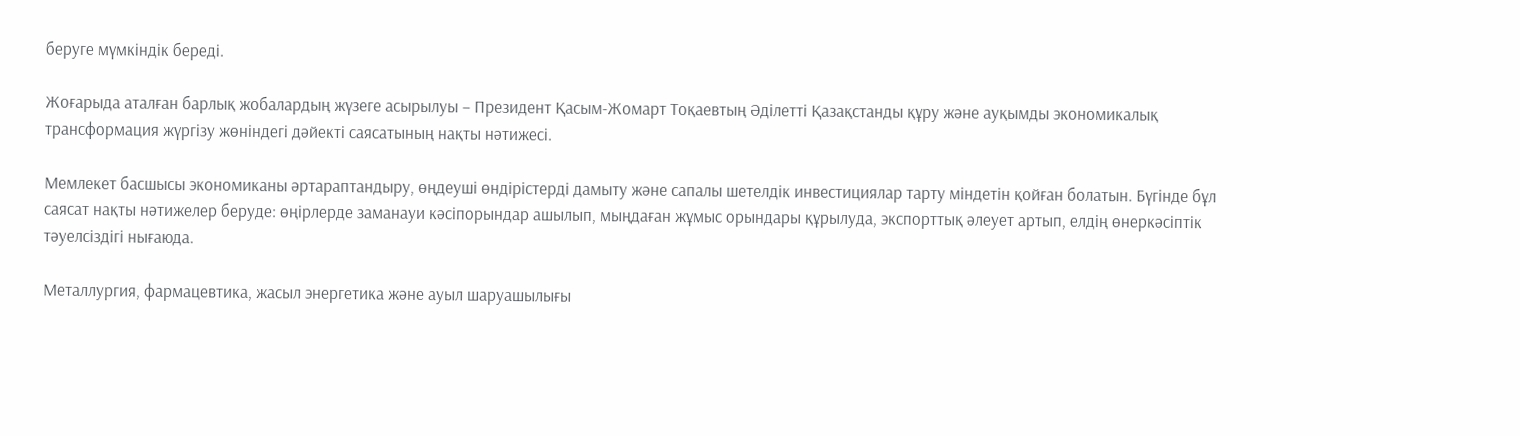беруге мүмкіндік береді.

Жоғарыда аталған барлық жобалардың жүзеге асырылуы – Президент Қасым-Жомарт Тоқаевтың Әділетті Қазақстанды құру және ауқымды экономикалық трансформация жүргізу жөніндегі дәйекті саясатының нақты нәтижесі.

Мемлекет басшысы экономиканы әртараптандыру, өңдеуші өндірістерді дамыту және сапалы шетелдік инвестициялар тарту міндетін қойған болатын. Бүгінде бұл саясат нақты нәтижелер беруде: өңірлерде заманауи кәсіпорындар ашылып, мыңдаған жұмыс орындары құрылуда, экспорттық әлеует артып, елдің өнеркәсіптік тәуелсіздігі нығаюда.

Металлургия, фармацевтика, жасыл энергетика және ауыл шаруашылығы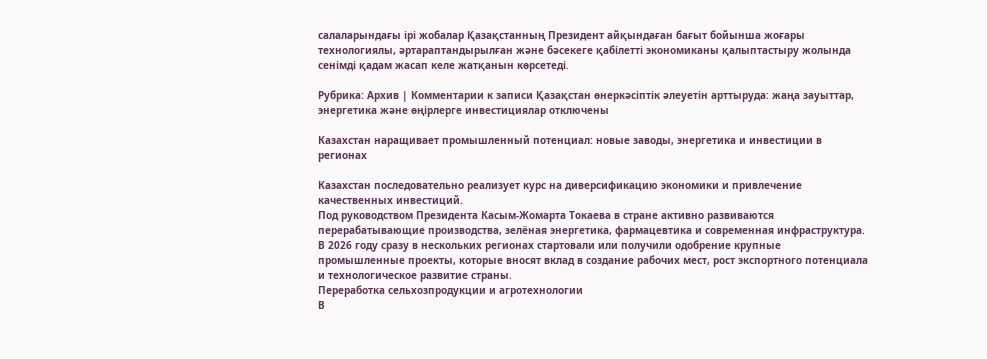салаларындағы ірі жобалар Қазақстанның Президент айқындаған бағыт бойынша жоғары технологиялы, әртараптандырылған және бәсекеге қабілетті экономиканы қалыптастыру жолында сенімді қадам жасап келе жатқанын көрсетеді.

Рубрика: Архив | Комментарии к записи Қазақстан өнеркәсіптік әлеуетін арттыруда: жаңа зауыттар, энергетика және өңірлерге инвестициялар отключены

Казахстан наращивает промышленный потенциал: новые заводы, энергетика и инвестиции в регионах

Казахстан последовательно реализует курс на диверсификацию экономики и привлечение качественных инвестиций.
Под руководством Президента Касым-Жомарта Токаева в стране активно развиваются перерабатывающие производства, зелёная энергетика, фармацевтика и современная инфраструктура.
В 2026 году сразу в нескольких регионах стартовали или получили одобрение крупные промышленные проекты, которые вносят вклад в создание рабочих мест, рост экспортного потенциала и технологическое развитие страны.
Переработка сельхозпродукции и агротехнологии
В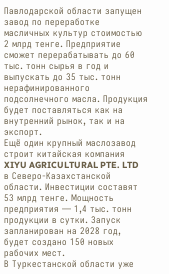Павлодарской области запущен завод по переработке масличных культур стоимостью 2 млрд тенге. Предприятие сможет перерабатывать до 60 тыс. тонн сырья в год и выпускать до 35 тыс. тонн нерафинированного подсолнечного масла. Продукция будет поставляться как на внутренний рынок, так и на экспорт.
Ещё один крупный маслозавод строит китайская компания XIYU AGRICULTURAL PTE. LTD в Северо-Казахстанской области. Инвестиции составят 53 млрд тенге. Мощность предприятия — 1,4 тыс. тонн продукции в сутки. Запуск запланирован на 2028 год, будет создано 150 новых рабочих мест.
В Туркестанской области уже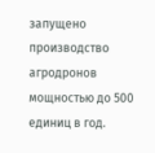запущено производство агродронов мощностью до 500 единиц в год.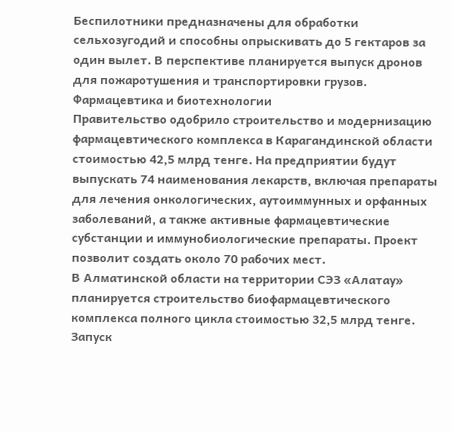Беспилотники предназначены для обработки сельхозугодий и способны опрыскивать до 5 гектаров за один вылет. В перспективе планируется выпуск дронов для пожаротушения и транспортировки грузов.
Фармацевтика и биотехнологии
Правительство одобрило строительство и модернизацию фармацевтического комплекса в Карагандинской области стоимостью 42,5 млрд тенге. На предприятии будут выпускать 74 наименования лекарств, включая препараты для лечения онкологических, аутоиммунных и орфанных заболеваний, а также активные фармацевтические субстанции и иммунобиологические препараты. Проект позволит создать около 70 рабочих мест.
В Алматинской области на территории СЭЗ «Алатау» планируется строительство биофармацевтического комплекса полного цикла стоимостью 32,5 млрд тенге. Запуск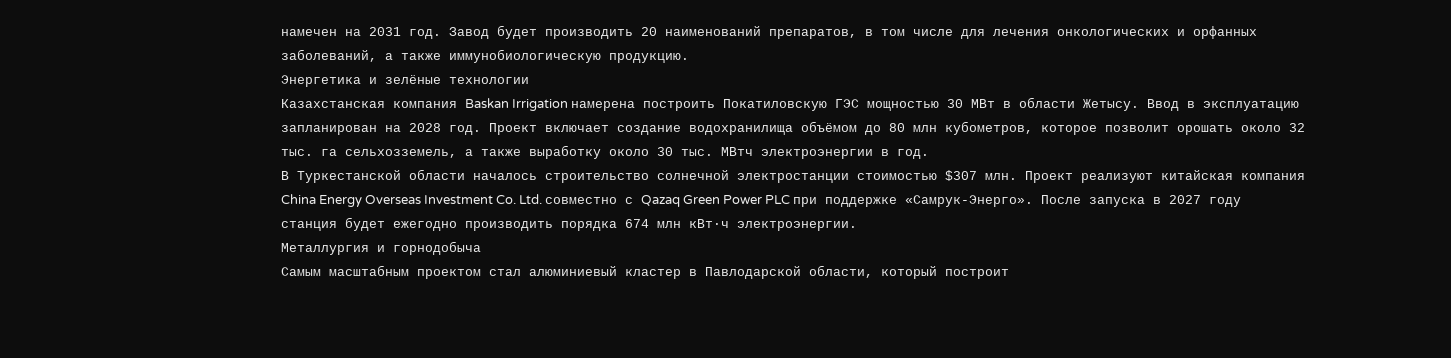намечен на 2031 год. Завод будет производить 20 наименований препаратов, в том числе для лечения онкологических и орфанных заболеваний, а также иммунобиологическую продукцию.
Энергетика и зелёные технологии
Казахстанская компания Baskan Irrigation намерена построить Покатиловскую ГЭС мощностью 30 МВт в области Жетысу. Ввод в эксплуатацию запланирован на 2028 год. Проект включает создание водохранилища объёмом до 80 млн кубометров, которое позволит орошать около 32 тыс. га сельхозземель, а также выработку около 30 тыс. МВтч электроэнергии в год.
В Туркестанской области началось строительство солнечной электростанции стоимостью $307 млн. Проект реализуют китайская компания China Energy Overseas Investment Co. Ltd. совместно с Qazaq Green Power PLC при поддержке «Самрук-Энерго». После запуска в 2027 году станция будет ежегодно производить порядка 674 млн кВт·ч электроэнергии.
Металлургия и горнодобыча
Самым масштабным проектом стал алюминиевый кластер в Павлодарской области, который построит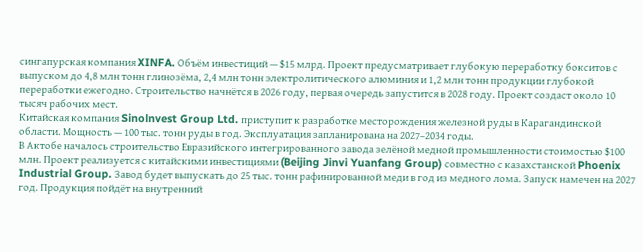сингапурская компания XINFA. Объём инвестиций — $15 млрд. Проект предусматривает глубокую переработку бокситов с выпуском до 4,8 млн тонн глинозёма, 2,4 млн тонн электролитического алюминия и 1,2 млн тонн продукции глубокой переработки ежегодно. Строительство начнётся в 2026 году, первая очередь запустится в 2028 году. Проект создаст около 10 тысяч рабочих мест.
Китайская компания Sinolnvest Group Ltd. приступит к разработке месторождения железной руды в Карагандинской области. Мощность — 100 тыс. тонн руды в год. Эксплуатация запланирована на 2027–2034 годы.
В Актобе началось строительство Евразийского интегрированного завода зелёной медной промышленности стоимостью $100 млн. Проект реализуется с китайскими инвестициями (Beijing Jinvi Yuanfang Group) совместно с казахстанской Phoenix Industrial Group. Завод будет выпускать до 25 тыс. тонн рафинированной меди в год из медного лома. Запуск намечен на 2027 год. Продукция пойдёт на внутренний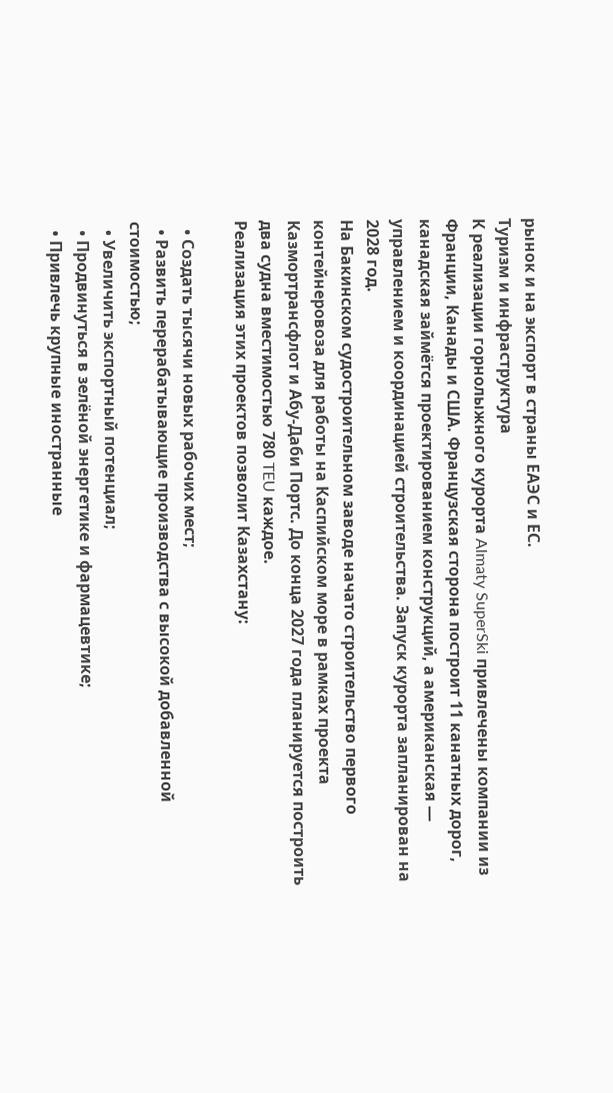рынок и на экспорт в страны ЕАЭС и ЕС.
Туризм и инфраструктура
К реализации горнолыжного курорта Almaty SuperSki привлечены компании из Франции, Канады и США. Французская сторона построит 11 канатных дорог, канадская займётся проектированием конструкций, а американская — управлением и координацией строительства. Запуск курорта запланирован на 2028 год.
На Бакинском судостроительном заводе начато строительство первого контейнеровоза для работы на Каспийском море в рамках проекта Казмортрансфлот и Абу-Даби Портс. До конца 2027 года планируется построить два судна вместимостью 780 TEU каждое.
Реализация этих проектов позволит Казахстану:

  • Создать тысячи новых рабочих мест;
  • Развить перерабатывающие производства с высокой добавленной стоимостью;
  • Увеличить экспортный потенциал;
  • Продвинуться в зелёной энергетике и фармацевтике;
  • Привлечь крупные иностранные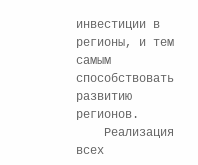инвестиции в регионы, и тем самым способствовать развитию регионов.
    Реализация всех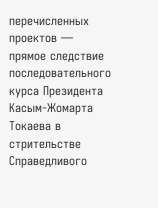перечисленных проектов — прямое следствие последовательного курса Президента Касым-Жомарта Токаева в стрительстве Справедливого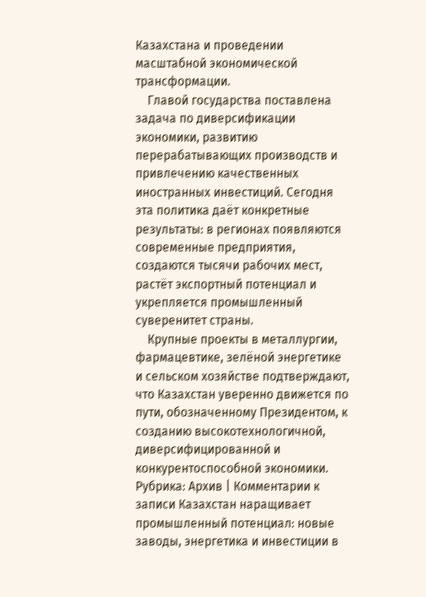Казахстана и проведении масштабной экономической трансформации.
    Главой государства поставлена задача по диверсификации экономики, развитию перерабатывающих производств и привлечению качественных иностранных инвестиций. Сегодня эта политика даёт конкретные результаты: в регионах появляются современные предприятия, создаются тысячи рабочих мест, растёт экспортный потенциал и укрепляется промышленный суверенитет страны.
    Крупные проекты в металлургии, фармацевтике, зелёной энергетике и сельском хозяйстве подтверждают, что Казахстан уверенно движется по пути, обозначенному Президентом, к созданию высокотехнологичной, диверсифицированной и конкурентоспособной экономики.
Рубрика: Архив | Комментарии к записи Казахстан наращивает промышленный потенциал: новые заводы, энергетика и инвестиции в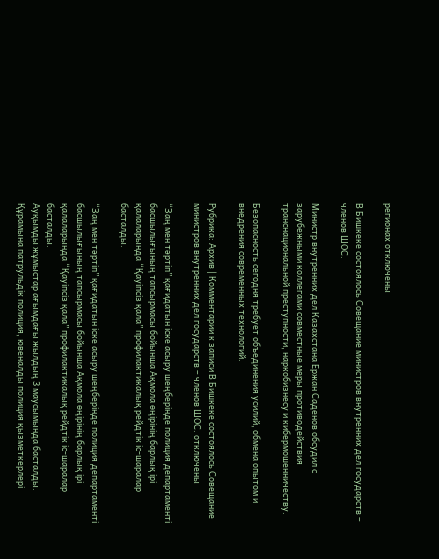регионах отключены

В Бишкеке состоялось Совещание министров внутренних дел государств – членов ШОС.

Министр внутренних дел Казахстана Ержан Саденов обсудил с зарубежными коллегами совместные меры противодействия транснациональной преступности, наркобизнесу и кибермошенничеству.

Безопасность сегодня требует объединения усилий, обмена опытом и внедрения современных технологий.

Рубрика: Архив | Комментарии к записи В Бишкеке состоялось Совещание министров внутренних дел государств – членов ШОС. отключены

“Заң мен тәртіп” қағидатын іске асыру шеңберінде полиция департаменті басшылығының тапсырмасы бойынша Ақмола өңірінің барлық ірі қалаларында “Қауіпсіз қала” профилактикалық рейдтік іс-шаралар басталды.

“Заң мен тәртіп” қағидатын іске асыру шеңберінде полиция департаменті басшылығының тапсырмасы бойынша Ақмола өңірінің барлық ірі қалаларында “Қауіпсіз қала” профилактикалық рейдтік іс-шаралар басталды.
Ауқымды жұмыстар ағымдағы жылдың 3 маусымында басталды.
Құрамына патрульдік полиция, ювеналды полиция қызметкерлері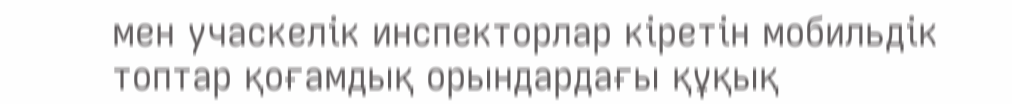мен учаскелік инспекторлар кіретін мобильдік топтар қоғамдық орындардағы құқық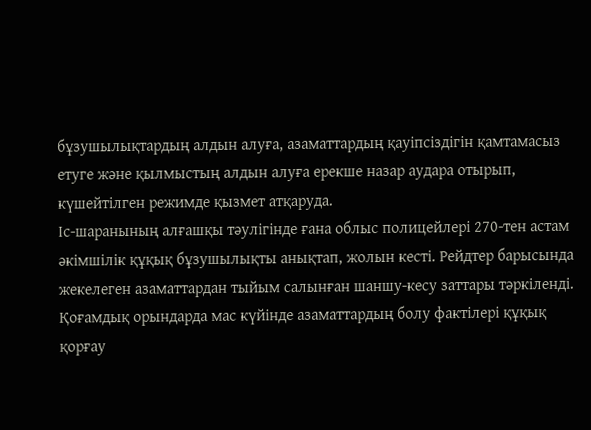бұзушылықтардың алдын алуға, азаматтардың қауіпсіздігін қамтамасыз етуге және қылмыстың алдын алуға ерекше назар аудара отырып, күшейтілген режимде қызмет атқаруда.
Іс-шаранының алғашқы тәулігінде ғана облыс полицейлері 270-тен астам әкімшілік құқық бұзушылықты анықтап, жолын кесті. Рейдтер барысында жекелеген азаматтардан тыйым салынған шаншу-кесу заттары тәркіленді.
Қоғамдық орындарда мас күйінде азаматтардың болу фактілері құқық қорғау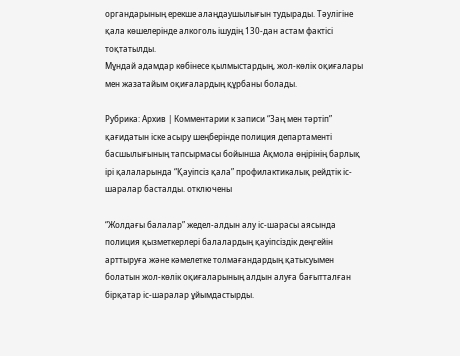органдарының ерекше алаңдаушылығын тудырады. Тәулігіне қала көшелерінде алкоголь ішудің 130-дан астам фактісі тоқтатылды.
Мұндай адамдар көбінесе қылмыстардың, жол-көлік оқиғалары мен жазатайым оқиғалардың құрбаны болады.

Рубрика: Архив | Комментарии к записи “Заң мен тәртіп” қағидатын іске асыру шеңберінде полиция департаменті басшылығының тапсырмасы бойынша Ақмола өңірінің барлық ірі қалаларында “Қауіпсіз қала” профилактикалық рейдтік іс-шаралар басталды. отключены

“Жолдағы балалар” жедел-алдын алу іс-шарасы аясында полиция қызметкерлері балалардың қауіпсіздік деңгейін арттыруға және кәмелетке толмағандардың қатысуымен болатын жол-көлік оқиғаларының алдын алуға бағытталған бірқатар іс-шаралар ұйымдастырды.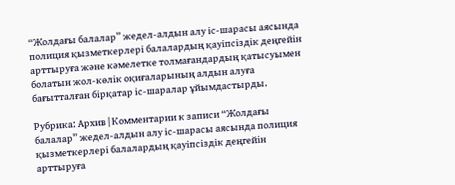“Жолдағы балалар” жедел-алдын алу іс-шарасы аясында полиция қызметкерлері балалардың қауіпсіздік деңгейін арттыруға және кәмелетке толмағандардың қатысуымен болатын жол-көлік оқиғаларының алдын алуға бағытталған бірқатар іс-шаралар ұйымдастырды.

Рубрика: Архив | Комментарии к записи “Жолдағы балалар” жедел-алдын алу іс-шарасы аясында полиция қызметкерлері балалардың қауіпсіздік деңгейін арттыруға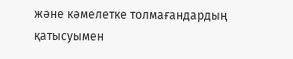және кәмелетке толмағандардың қатысуымен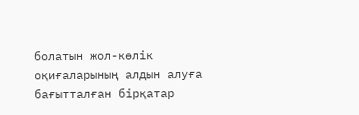болатын жол-көлік оқиғаларының алдын алуға бағытталған бірқатар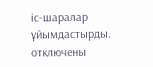іс-шаралар ұйымдастырды. отключены